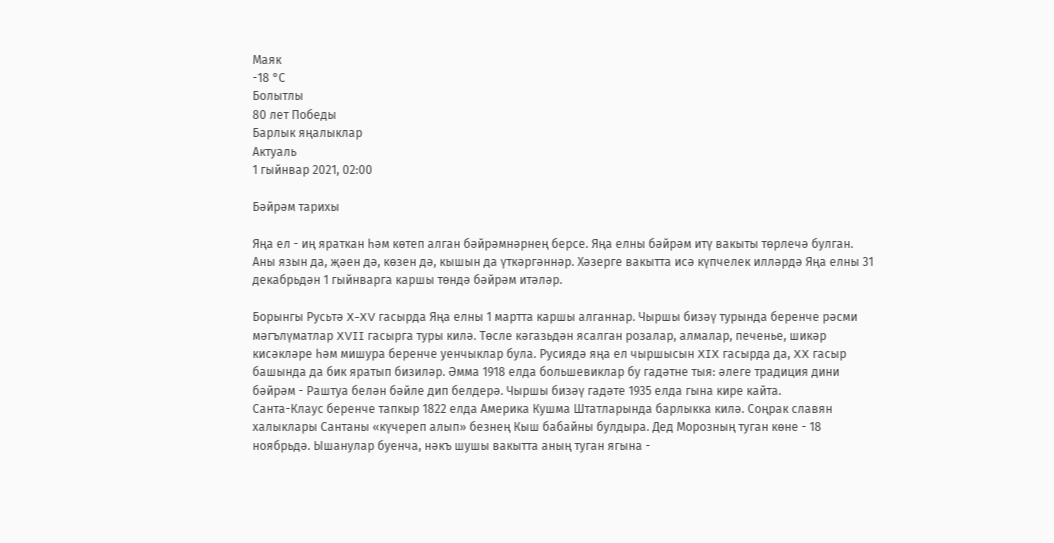Маяк
-18 °С
Болытлы
80 лет Победы
Барлык яңалыклар
Актуаль
1 гыйнвар 2021, 02:00

Бәйрәм тарихы

Яңа ел - иң яраткан һәм көтеп алган бәйрәмнәрнең берсе. Яңа елны бәйрәм итү вакыты төрлечә булган. Аны язын да, җәен дә, көзен дә, кышын да үткәргәннәр. Хәзерге вакытта исә күпчелек илләрдә Яңа елны 31 декабрьдән 1 гыйнварга каршы төндә бәйрәм итәләр.

Борынгы Русьтә X-XV гасырда Яңа елны 1 мартта каршы алганнар. Чыршы бизәү турында беренче рәсми мәгълүматлар XVII гасырга туры килә. Төсле кәгазьдән ясалган розалар, алмалар, печенье, шикәр кисәкләре һәм мишура беренче уенчыклар була. Русиядә яңа ел чыршысын XIX гасырда да, XX гасыр башында да бик яратып бизиләр. Әмма 1918 елда большевиклар бу гадәтне тыя: әлеге традиция дини бәйрәм - Раштуа белән бәйле дип белдерә. Чыршы бизәү гадәте 1935 елда гына кире кайта.
Санта-Клаус беренче тапкыр 1822 елда Америка Кушма Штатларында барлыкка килә. Соңрак славян халыклары Сантаны «күчереп алып» безнең Кыш бабайны булдыра. Дед Морозның туган көне - 18 ноябрьдә. Ышанулар буенча, нәкъ шушы вакытта аның туган ягына -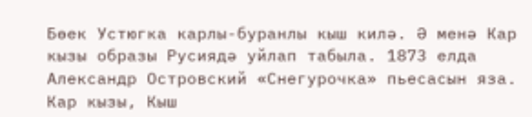Бөек Устюгка карлы-буранлы кыш килә. Ә менә Кар кызы образы Русиядә уйлап табыла. 1873 елда Александр Островский «Снегурочка» пьесасын яза. Кар кызы, Кыш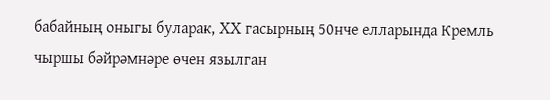бабайның оныгы буларак, XX гасырның 50нче елларында Кремль чыршы бәйрәмнәре өчен язылган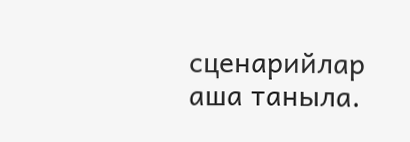сценарийлар аша таныла.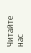Читайте нас